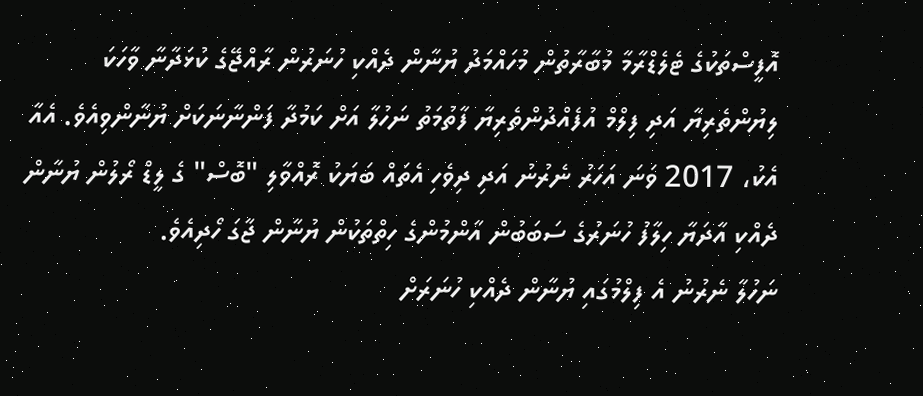އޮފީސްތަކުގެ ޓެލެޑްރާމާ މުބާރާތުން މުހައްމަދު ޔުނާން ދެއްކި ހުނަރުން ރާއްޖޭގެ ކުޅަދާނާ ވާހަކަ ލިޔުންތެރިޔާ އަދި ފިލްމް އުފެއްދުންތެރިޔާ ފާތުމަތު ނަހުލާ އަށް ކަމުދާ ފަންނާނަކަށް ޔުނާންވިއެވެ. އެއާ އެކު، 2017 ވަނަ އަހަރު ނެރުނު އަދި ދިވެހި އެތައް ބަޔަކު ރޮއްވާލި "ބޮސް" ގެ ލީޑް ރޯލުން ޔުނާން ދެއްކި އާދަޔާ ހިލާފު ހުނަރުގެ ސަބަބުން އާންމުންގެ ހިތްތަކުން ޔުނާން ޖާގަ ހޯދިއެވެ.
ނަހުލާ ނެރުނު އެ ފިލްމުގައި ޔުނާން ދެއްކި ހުނަރަށް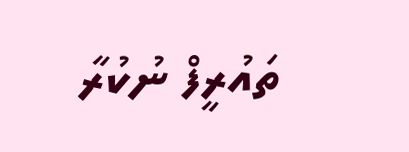ތައުރީފް ނުކުރާ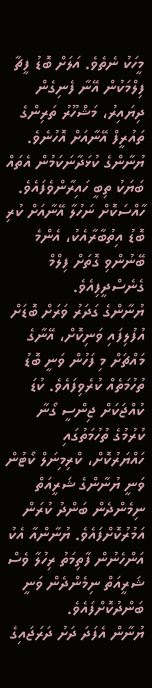މީހަކު ނެތެވެ. އަލަށް ބޮޑު ފީޗާ ފިލްމަކުން އޭނާ ފެނިގެން ދިޔައިރު، މަޝްހޫރު ތަރިންގެ ތައުރީފް އޭނާއަށް އޮހުނެވެ. ޔުނާންގެ ކުޅަދާނަކަމުން އެތައް ބަޔަކު ތިބީ ހައިރާންވެފައެވެ.
ހާއްސަކޮށް ނަހުލާ އޭނާއަށް ކުރި ބޮޑު އިތުބާރާއެކު، އެންމެ ބޭނުންވި ގޮތަށް ފިލްމް ގެނެސްދީފިއެވެ.
ޔުނާންގެ ގަދަރު ވަރަށް ބޮޑަށް އުފުލިފައި ވަނިކޮށް، އޭނާގެ މައްޗަށް މި ފަހުން ވަނީ ބޮޑު ތުހުމަތެއް ކުރެވިފައެވެ. ކުޑަ ކުއްޖަކަށް ޖިންސީ ގޯނާ ކުރުމުގެ ތުހުމަތުގައި ހައްޔަރުކޮށް، ކްރިމިނަލް ކޯޓުން ވަނީ ޔުނާންގެ ޝަރީއަތް ނިމެންދެން ބަންދު ކުރަން އަމުރުކޮށްފައެވެ. ޔުނާންއާ އެކު އަންހެނުން ފާތިމަތު ރިހުލާ ވެސް ޝަރީއަތް ނިމެންދެން ވަނީ ބަންދުކޮށްފައެވެ.
ޔުނާން އެފަދަ ދަށު ދަރަޖައިގެ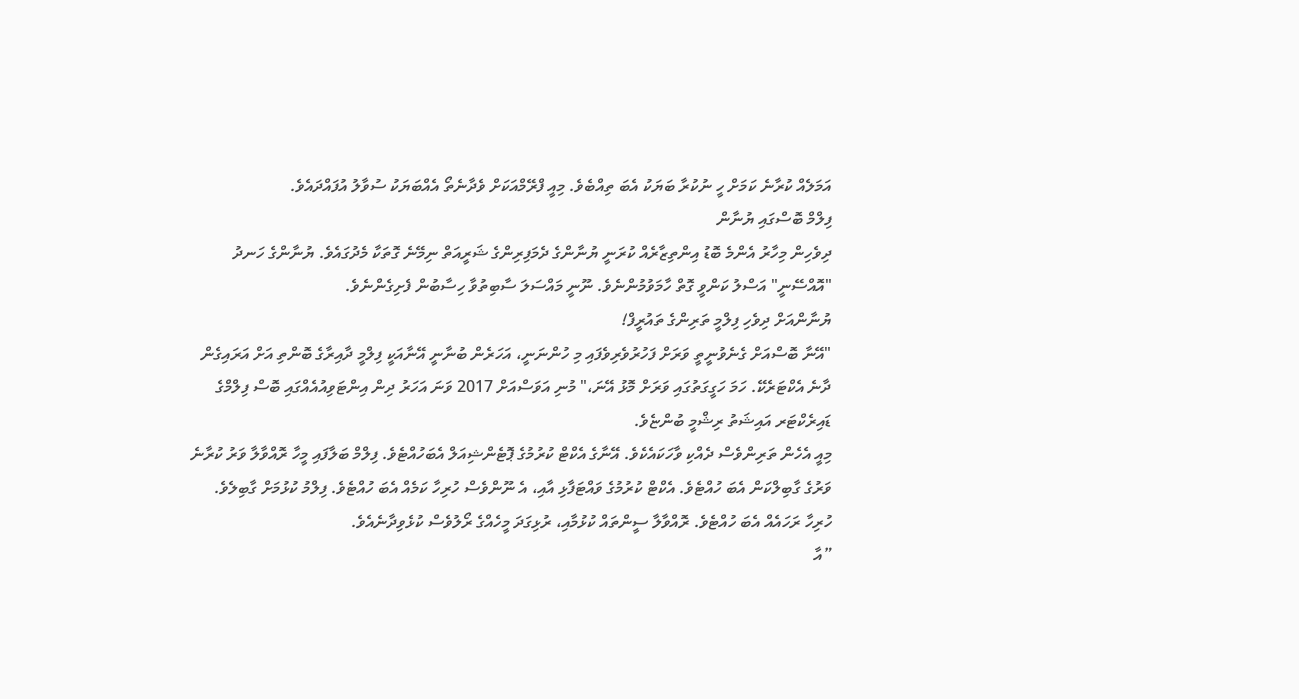އަމަލެއް ކުރާނެ ކަމަށް ހީ ނުކުރާ ބަޔަކު އެބަ ތިއްބެވެ. މިއީ ފްރޭމްއަކަށް ވެދާނެތޯ އެއްބަޔަކު ސުވާލު އުފައްދައެވެ.
ފިލްމް ބޮސްގައި ޔުނާން
ދިވެހިން މިހާރު އެންމެ ބޮޑު އިންތިޒާރެއް ކުރަނީ ޔުނާންގެ ދެމަފިރިންގެ ޝަރީއަތް ނިމޭނެ ގޮތަކާ މެދުގައެވެ. ޔުނާންގެ ހަނދު "އޮއްސޭނީ" އަސްލު ކަންވީ ގޮތް ހާމަވުމުންނެވެ. ނޫނީ މައްސަލަ ސާބިތުވާ ހިސާބުން ފެށިގެންނެވެ.
ޔުނާންއަށް ދިވެހި ފިލްމީ ތަރިންގެ ތައުރީފް!
"އޭނާ ބޮސްއަށް ގެނެވުނީތީ ވަރަށް ފަހުރުވެރިވެފައި މި ހުންނަނީ، އަހަރެން ބުނާނީ އޭނާއަކީ ފިލްމީ ދާއިރާގެ ބޮންތި އަށް އަރައިގެން ދާނެ އެކްޓަރެކޭ. ހަމަ ހަގީގަތުގައި ވަރަށް މޮޅު އޭނަ،" މުނި އަވަސްއަށް 2017 ވަނަ އަހަރު ދިން އިންޓަވިއުއެއްގައި ބޮސް ފިލްމްގެ ޑައިރެކްޓަރ އައިޝަތު ރިޝްމީ ބުންޏެވެ.
މިއީ އެހެން ތަރިންވެސް ދެއްކި ވާހަކައެކެވެ. އޭނާގެ އެކްޓް ކުރުމުގެ ޕޮޓެންޝިއަލް އެބަހުއްޓެވެ. ފިލްމް ބަލާފައި މީހާ ރޮއްވާލާ ވަރު ކުރާނެ ވަރުގެ ގާބިލްކަން އެބަ ހުއްޓެވެ. އެކްޓް ކުރުމުގެ ވައްޓަފާޅި އާއި، އެ ނޫންވެސް ހުރިހާ ކަމެއް އެބަ ހުއްޓެވެ. ފިލްމު ކުޅުމަށް ގާބިލެވެ. ހުރިހާ ރަހައެއް އެބަ ހުއްޓެވެ. ރޮއްވާލާ ސީންތައް ކުޅުމާއި، ރުޅިގަދަ މީހެއްގެ ރޯލުވެސް ކުޅެވިދާނެއެވެ.
”އާ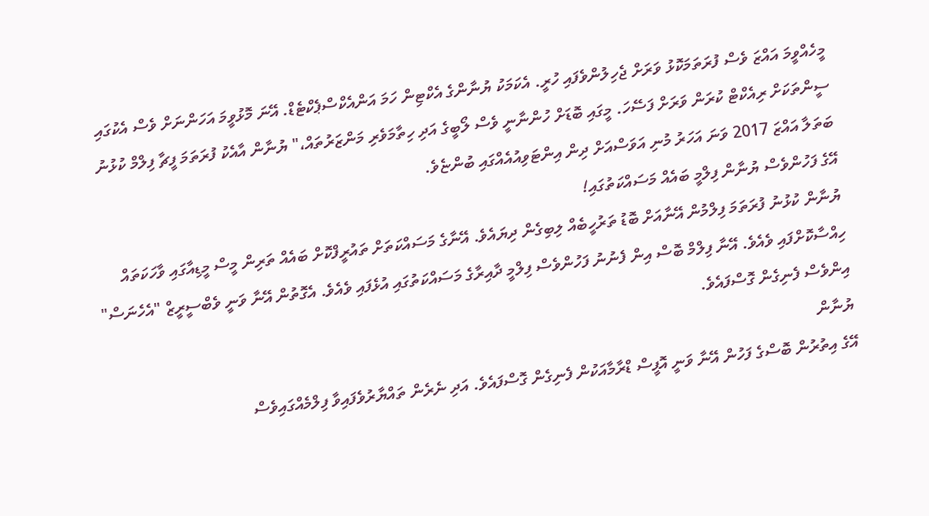މީހެއްވީމަ އައްޒަ ވެސް ފުރަތަމަކޮޅު ވަރަށް ޖެހިލުންވެފައި ހުރީ. އެކަމަކު ޔުނާންގެ އެކްޓިން ހަމަ އަންއެކްސްޕެކްޓެޑް. އޭނަ މޮޅުވީމަ އަހަންނަށް ވެސް އެކުގައި ސީންތަކަށް ރިއެކްޓް ކުރަން ވަރަށް ފަސޭހަ. މީގައި ބޮޑަށް ހުންނާނީ ވެސް ލޯބީގެ އަދި ހިތާމަވެރި މަންޒަރުތައް،" ޔުނާން އާއެކު ފުރަތަމަ ފީޗާ ފިލްމް ކުޅުނު ބަތަލާ އައްޒަ 2017 ވަނަ އަހަރު މުނި އަވަސްއަށް ދިން އިންޓަވިއުއެއްގައި ބުންޏެވެ.
އޭގެ ފަހުންވެސް ޔުނާން ފިލްމީ ބައެއް މަސައްކަތުގައި!
ޔުނާން ކުޅުނު ފުރަތަމަ ފިލްމުން އޭނާއަށް ބޮޑު ތަރުހީބެއް ލިބިގެން ދިޔައެވެ. އޭނާގެ މަސައްކަތަށް ތައުރީފްކޮށް ބައެއް ތަރިން މީސް މީޑިއާގައި ވާހަކަތައް ހިއްސާކޮށްފައި ވެއެވެ. އޭނާ ފިލްމް ބޮސް އިން ފެނުނު ފަހުންވެސް ފިލްމީ ދާއިރާގެ މަސައްކަތުގައި އުޅެފައި ވެއެވެ. އެގޮތުން އޭނާ ވަނީ ވެބްސީރީޒް "އެހެނަސް" އިންވެސް ފެނިގެން ގޮސްފައެވެ.
ޔުނާން
އޭގެ އިތުރުން ބޮސްގެ ފަހުން އޭނާ ވަނީ އޮފީސް ޑްރާމާއަކުން ފެނިގެން ގޮސްފައެވެ. އަދި ނެރެން ތައްޔާރުވެފައިވާ ފިލްމެއްގައިވެސް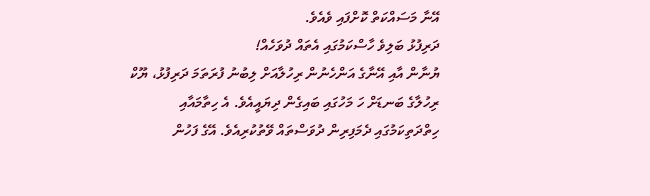އޭނާ މަސައްކަތް ކޮށްފައި ވެއެވެ.
ދަރިފުޅު ބަލިވެ ހާސްކަމުގައި އެތައް ދުވަހެއް!
ޔުނާން އާއި އޭނާގެ އަންހެނުން ރިހުލާއަށް ލިބުނު ފުރަތަމަ ދަރިފުޅު، ޔޫކް ރިހުލާގެ ބަނޑަށް ހަ މަހުގައި ބައިގެން ދިޔައީއެވެ. އެ ހިތާމައާއި ހިތްދަތިކަމުގައި ދެމަފިރިން ދުވަސްތައް ވޭތުކުރިއެވެ. އޭގެ ފަހުން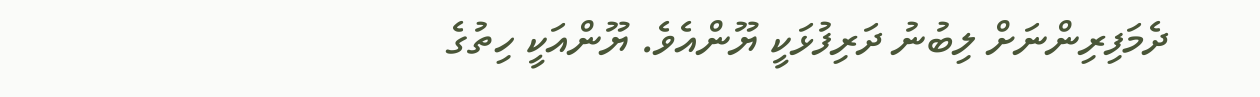ދެމަފިރިންނަށް ލިބުނު ދަރިފުޅަކީ ޔޫންއެވެ. ޔޫންއަކީ ހިތުގެ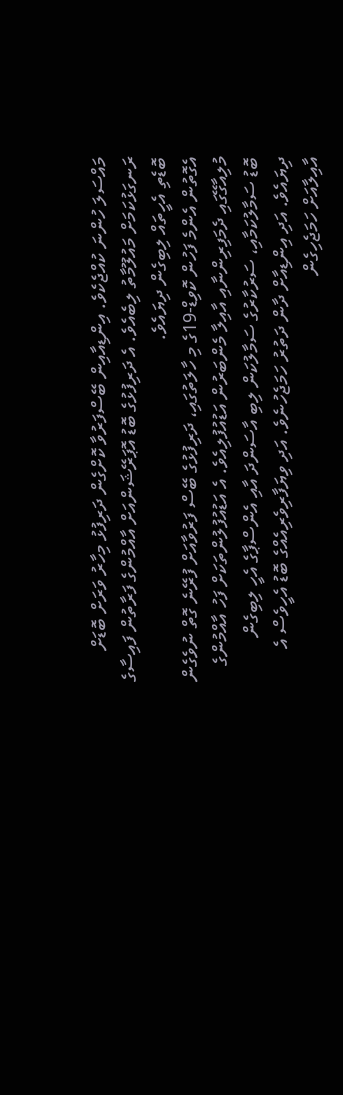މައްސަލަ ހުންނަ ކުއްޖެކެވެ. އިންޑިއާއިން ބޭސްފަރުވާ ކޮށްގެން ދަރިފުޅު މިހާރު ވަރަށް ބޮޑަށް ރަނގަޅުކަމަށް މައުލޫމާތު ލިބެއެވެ. އެ ދަރިފުޅުގެ ބޮޑު އޮޕަރޭޝަންއަށް އާއްމުންގެ ފަރާތުން ފައިސާގެ ބޮޑެތި އެހީތައް ލިބިގެން ދިޔައެވެ.
އެގޮތުން އެންމެ ފަހުން ކޮވިޑް-19ގެ މި ހާލަތުގައި، ދަރިފުޅުގެ ބޭސް ފަރުވާއަށް ފުރޭނެ ގޮތް ނުވެގެން މުލިއާގޭގައި ދެމަފިރިންނާއި އާއިލާ މެންބަރުން އަޑުއުފުލިއެވެ. އެ އަޑުއުފުލުންތަކަށް ފަހު އާއްމުންގެ ބޮޑު ސަމާލުކަމާއި، ސަރުކާރުގެ ސަމާލުކަން ލިބި އާސަންދަ އާއި އެންސްޕާގެ އެހީ ލިބިގެން ދިޔައެވެ. އަދި އިންޑިއާށް ދާން ދަތުރު ހަމަޖެހުނެވެ. އަދި ވިޔަފާރިވެރިއެއްގެ ބޮޑު އެހީވެސް އެ އާއިލާއަށް ހަމަޖެހިގެން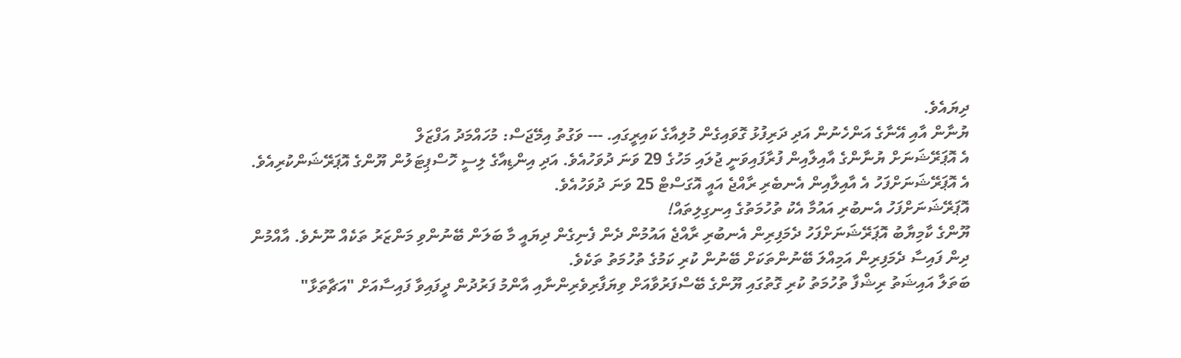ދިޔައެވެ.
ޔުނާން އާއި އޭނާގެ އަންހެނުން އަދި ދަރިފުޅު ގޮވައިގެން މުލިއާގެ ކައިރީގައި. --- ވަގުތު އިމޭޖަސް: މުހައްމަދު އަފްޒަލް
އެ އޮޕަރޭޝަނަށް ޔުނާންގެ އާއިލާއިން ފުރާފައިވަނީ ޖުލައި މަހުގެ 29 ވަނަ ދުވަހުއެވެ. އަދި އިންޑިއާގެ ލިސީ ހޮސްޕިޓަލުން ޔޫންގެ އޮޕަރޭޝަންކުރިއެވެ. އެ އޮޕަރޭޝަނަށްފަހު އެ އާއިލާއިން އެނބެރި ރާއްޖެ އައީ އޮގަސްޓް 25 ވަނަ ދުވަހުއެވެ.
އޮޕަރޭޝަނަށްފަހު އެނބުރި އައުމާ އެކު ތުހުމަތުގެ އިނގިލިތައް!
ޔޫންގެ ކާމިޔާބު އޮޕަރޭޝަނަށްފަހު ދެމަފިރިން އެނބުރި ރާއްޖެ އައުމުން ދެން ފެނިގެން ދިޔައީ މާ ބަލަން ބޭނުންވި މަންޒަރު ތަކެއް ނޫނެވެ. އާއްމުން ދިން ފައިސާ ދެމަފިރިން އަމިއްލަ ބޭނުންތަކަށް ބޭނުން ކުރި ކަމުގެ ތުހުމަތު ތަކެވެ.
ބަތަލާ އައިޝަތު ރިޝްފާ ތުހުމަތު ކުރި ގޮތުގައި ޔޫންގެ ބޭސްފަރުވާއަށް ވިޔަފާރިވެރިންނާއި އާންމު ފަރުދުން ދީފައިވާ ފައިސާއަށް "އަޗާތަޅާ"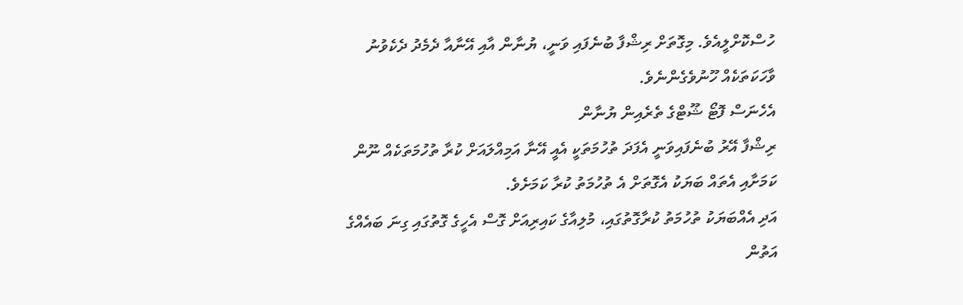ހުސްކޮށްލީއެވެ. މިގޮތަށް ރިޝްފާ ބުނެފައި ވަނީ، ޔުނާން އާއި އޭނާއާ ދެމެދު ދެކެވުނު ވާހަކަތަކެއް ހޫނުވެގެންނެވެ.
އެހެނަސް ފޮޓޯ ޝޫޓްގެ ތެރެއިން ޔުނާން
ރިޝްފާ އޭރު ބުނެފައިވަނީ އެފަދަ ތުހުމަތަކީ އެއީ އޭނާ އަމިއްލައަށް ކުރާ ތުހުމަތަކެއް ނޫން ކަމަށާއި އެތައް ބަޔަކު އެގޮތަށް އެ ތުހުމަތު ކުރާ ކަމަށެވެ.
އަދި އެއްބަޔަކު ތުހުމަތު ކުރާގޮތުގައި، މުލިއާގެ ކައިރިއަށް ގޮސް އެހީގެ ގޮތުގައި ގިނަ ބައެއްގެ އަތުން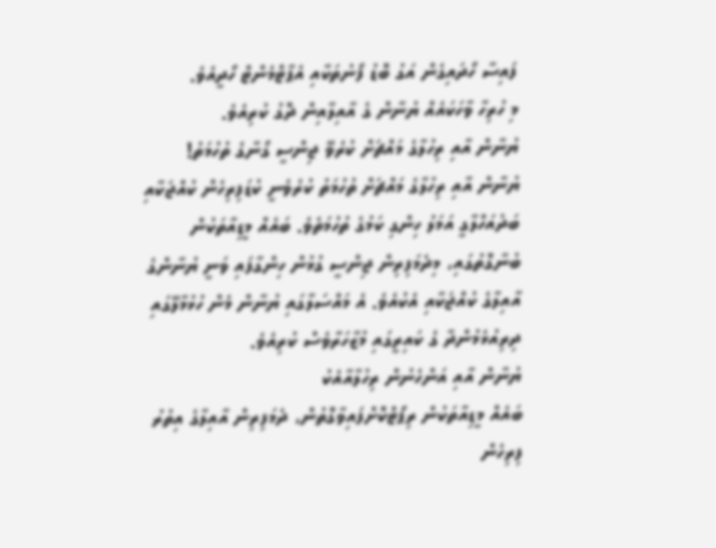ފައިސާ ހޯދައިގެން އަގު ބޮޑު ފޯނުތަކާއި އެޕާޓްމެންޓް ހޯދީއެވެ.
މި ހުރިހާ ވާހަކައެއް ޔުނާން ގެ އާއިލާއިން ދޮގު ކުރިއެވެ.
ޔުނާން އާއި ރިހުލާގެ މައްޗަށް ކުރެވޭ ޖިންސީ ގޯނާގެ ތުހުމަތު!
ޔުނާން އާއި ރިހުލާގެ މައްޗަށް ތުހުމަތު ކުރެވެނީ ކުޑަފިރިހެން ކުއްޖަކާއި ބަދުއަހްލާގީ އަމަލު ހިންގި ކަމުގެ ތުހުމަތެވެ. ބައެއް މީޑިއާތަކުން ބުނާގޮތުގައި، މިދެމަފިރިން ޖިންސީ ގުޅުން ހިންގާފައި ވަނީ ޔުނާންގެ އާއިލާގެ ކުއްޖަކާއި އެކުއެވެ. އެ މައްސަލާގައި ޔުނާން މެން ހުޅުމާލޭގައި ދިރިއުޅެމުންދާ ގެ ކައިރީގައި މުޒާހަރާވެސް ކުރިއެވެ.
ޔުނާން އާއި އަންހެނުން ރިހުލާއާއެކު
ބައެއް މީޑިއާތަކުން ރިޕޯޓްކޮށްފައިވާގޮތުން، ދެމަފިރިން އާއިލާގެ އިތުރު ފިރިހެން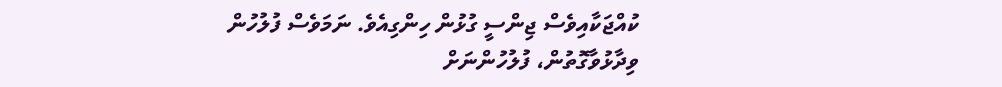ކުއްޖަކާއިވެސް ޖިންސީ ގުޅުން ހިންގިއެވެ. ނަމަވެސް ފުލުހުން ވިދާޅުވާގޮތުން، ފުލުހުންނަށް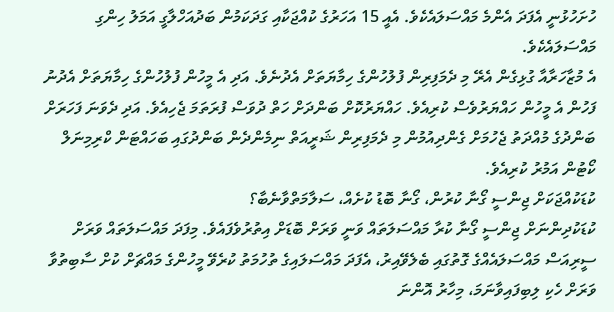ހުށަހުޅުނީ އެފަދަ އެންމެ މައްސަލައެކެވެ. އެއީ 15 އަހަރުގެ ކުއްޖަކާއި ގަދަކަމުން ބަދުއަހްލާގީ އަމަލު ހިންގި މައްސަލައެކެވެ.
އެ މުޒާހަރާއާ ގުޅިގެން އެރޭ މި ދެމަފިރިން ފުލުހުންގެ ހިމާޔަތަށް އެދުނެވެ. އަދި އެ މީހުން ފުލުހުންގެ ހިމާޔަތަށް އެދުނު ފަހުން އެ މީހުން ހައްޔަރުވެސް ކުރިއެވެ. ހައްޔަރުކޮށް ބަންދަށް ހަތް ދުވަސް ފުރަތަމަ ޖެހިއެވެ. އަދި ދެވަނަ ފަހަރަށް ބަންދުގެ މުއްދަތު ޖެހުމަށް ގެންދިއުމުން މި ދެމަފިރިން ޝަރީއަތް ނިމެންދެން ބަންދުގައި ބަހައްޓަން ކްރިމިނަލް ކޯޓުން އަމުރު ކުރިއެވެ.
ކުޑަކުއްޖަކަށް ޖިންސީ ގޯނާ ކުރުން، ގޯނާ ބޮޑު ކުށެއް، ސަލާމަތްވާނެބާ؟
ކުޑަކުދިންނަށް ޖިންސީ ގޯނާ ކުރާ މައްސަލަތައް ވަނީ ވަރަށް ބޮޑަށް އިތުރުވެފައެވެ. މިފަދަ މައްސަލަތައް ވަރަށް ސީރިއަސް މައްސަލައެއްގެ ގޮތުގައި ބެލެވޭއިރު، އެފަދަ މައްސަލައިގެ ތުހުމަތު ކުރެވޭ މީހުންގެ މައްޗަށް ކުށް ސާބިތުވާ ވަރަށް ހެކި ލިބިފައިވާނަމަ، މިހާރު އޮންނަ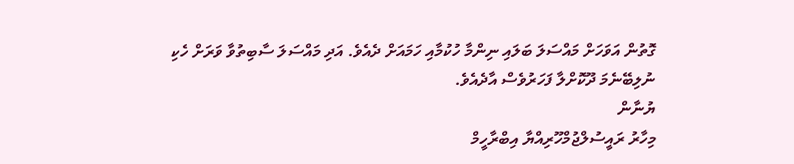ގޮތުން އަވަހަށް މައްސަލަ ބަލައި ނިންމާ ހުކުމާއި ހަމައަށް ދެއެވެ. އަދި މައްސަލަ ސާބިތުވާ ވަރަށް ހެކި ނުލިބޭނެމަ ދޫކޮށްލާ ފަހަރުވެސް އާދެއެވެ.
ޔުނާން
މިހާރު ރައީސުލްޖުމްހޫރިއްޔާ އިބްރާހީމް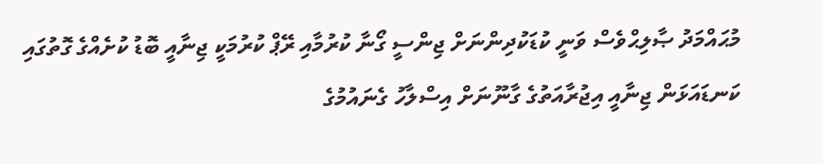މުޙައްމަދު ޞާލިޙްވެސް ވަނީ ކުޑަކުދިންނަށް ޖިންސީ ގޯނާ ކުރުމާއި ރޭޕް ކުރުމަކީ ޖިނާއީ ބޮޑު ކުށެއްގެ ގޮތުގައި ކަނޑައަޅަން ޖިނާއީ އިޖުރާއަތުގެ ގާނޫނަށް އިސްލާހު ގެނައުމުގެ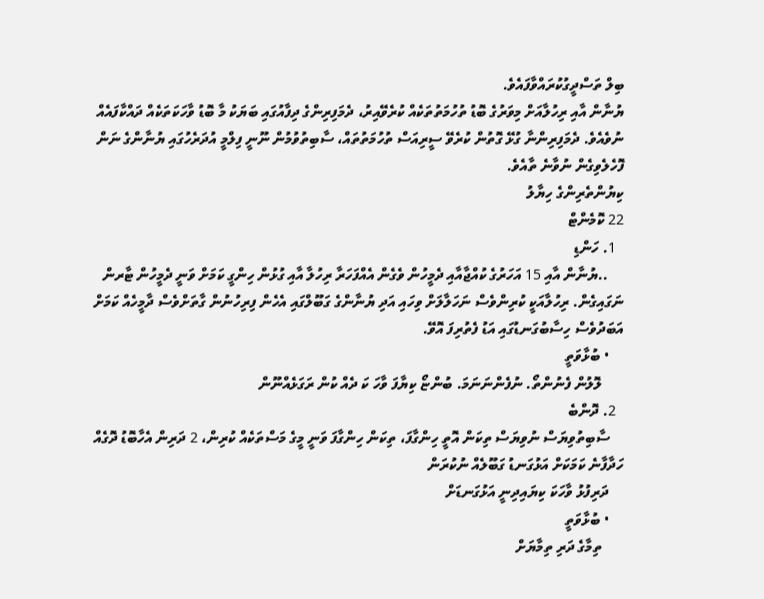ބިލް ތަސްދީގުކުރައްވާފައެވެ.
ޔުނާން އާއި ރިހުލާއަށް މިވަރުގެ ބޮޑު ތުހުމަތުތަކެއް ކުރެވޭއިރު، ދެމަފިރިންގެ ދިފާއުގައި ބަޔަކު މާ ބޮޑު ވާހަކަތަކެއް ދައްކާފައެއް ނުވެއެވެ. ދެމަފިރިންނާ ގުޅޭ ގޮތުން ކުރެވޭ ސީރިއަސް ތުހުމަތުތައް، ސާބިތުވުމުން ނޫނީ ފިލްމީ އުދަރެހުގައި ޔުނާންގެ ނަން ފޮހެލެވިގެން ނުވާނެ ތާއެވެ.
ކިޔުންތެރިންގެ ހިޔާލު
22 ކޮމެންޓް
  1. ހަންޑި
    ..ޔުނާން އާއި 15 އަހަރުގެ ކުއްޖާއާއި ދެމީހުން ވެގެން އެއްފަހަރާ ރިހުލާ އާއި ގުޅުން ހިންގީ ކަމަށް ވަނީ ދެމީހުން ޓާރން ނަގައިގެން. ރިހުލާއަކީ ކުރިންވެސް ނަހަލާލަށް ވިހައި އަދި ޔުނާންގެ ގަބޫލްގައި އެހެން ފިރިހުނުން ގާތަށްވެސް ދާމީހެއް ކަމަށް އަބަދުވެސް ހިސާބުގަނޑުގައި އަޑު ފެތުރިފަ އޮވޭ.
    • ބުޅާވަތީ
      ލޮލުން ފެނުންތޯ. ނުފެންނަނަމަ. ބުންޏޯ ކިޔާފަ ވާހަ ކަ ދެއް ކުން ރަގަޅެއްނޫން
  2. ދޮންބެ
    ސާބިތުވިޔަސް ނުވިޔަސް ތިކަން އޮތީ ހިންގާފަ، ތިކަން ހިންގާފަ ވަނީ މީގެ މަސްތަކެއް ކުރިން، 2 ދަރިން އެހާބޮޑު ދޮގެއް ހަދާފާނެ ކަމަކަށް އަޅުގަނޑު ގަބޫލެއް ނުކުރަން
    ދަރިފުޅު ވާހަކަ ކިޔައިދިނީ އަޅުގަނޑަށް
    • ބުޅާވަތީ
      ތިމާގެ ދަރި ތިމާޔަށް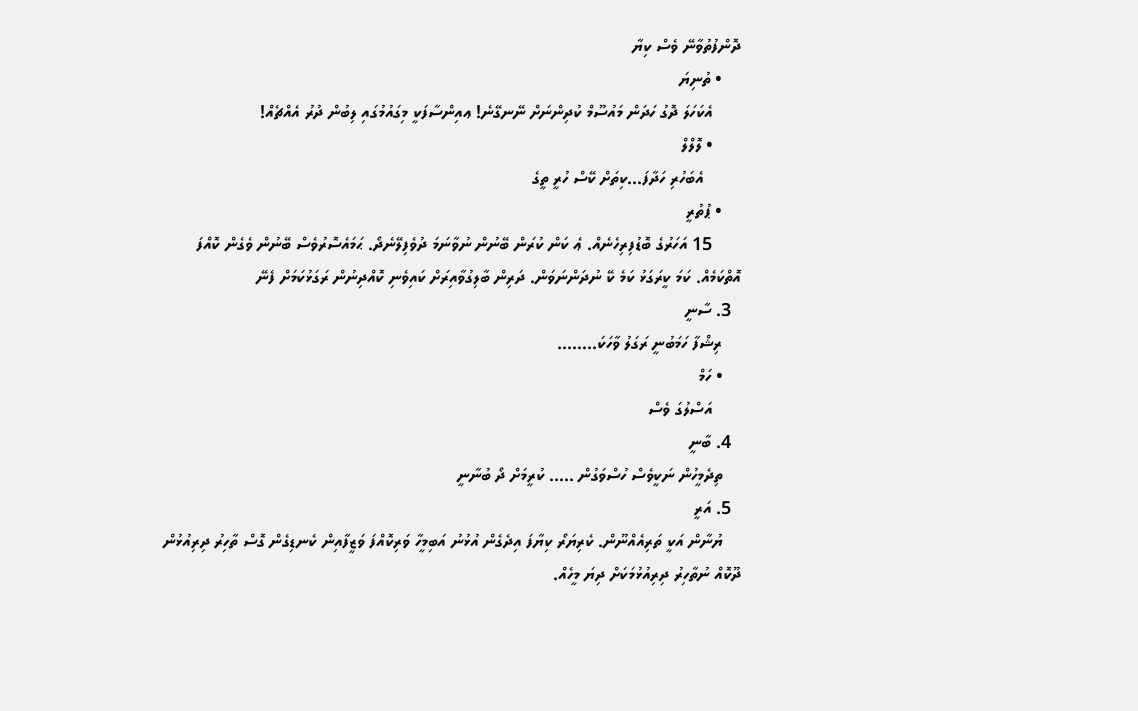ދޮންފުތުވާނޭ ވެސް ކިޔާ
    • ތުނިޔަ
      އެކަހަލަ ދޮގު ހަދަން މައުސޫމް ކުދިންނަށް ނޭނގޭނެ! ޢއިންސާފަކީ މިގައުމުގައި ލިބުން ދުރު އެއްޗެއް!
      • ލޮލްލް
        އެބަހުރި ހަދާފަ...ކިތަށް ކޭސް ހުރީ ތީގެ
    • ޕުތުރީ
      15 އަހަރުގެ ބޮޑުފިރިހެނެއް. ޢެ ކަން ކުރަން ބޭނުން ނުވާނަމަ ދުވެފިލޭނެދޯ. ޙަމައެސޮރުވެސް ބޭނުން ވެގެން ކޮއްފަ އޮތްކަމެއް. ކަމަ ކީރަގަޅު ކަމެ ކޭ ނުދަންނަވަން. ދަރިން ބާލިގުވާއިރަށް ކައިވެނި ކޮއްދިނުން ރަގަޅުކަމަށް ފެނޭ
  3. ސާނީ
    ރިޝްފާ ހަމަބުނީ ރަގަލު ވާހަކަ........
    • ހަމް
      އަސްލުގަ ވެސް
  4. ބާނީ
    ތިދެމީހުން ނަކީވެސް ހުސްވަގުން ..... ކުރީމަށް ދޯ ބުނާނީ
  5. އަރީ
    ޔުނާން އަކީ ތަރިއެއްނޫން. ކެރިޔަރޯ ކިޔާފަ އިދެގެން އުޅުނު އަބިމީހާ ވަރިކޮއްފަ ވަޒީފާއިން ކެނޑިގެން ގޮސް ތާހިރު ދިރިއުޅުން ދޫކޮއް ނުތާހިރު ދިރިއުޅުމަކަށް ދިޔަ މީހެއް.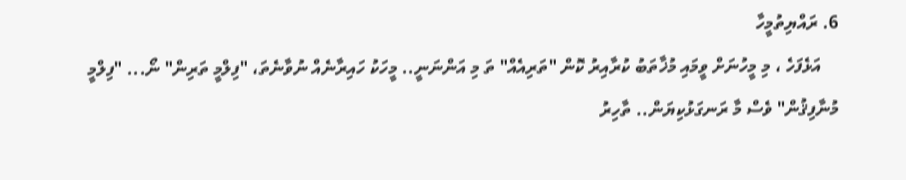6. ރައްޔިތުމީހާ
    އަޅެފަހެ ، މި މީހުނަށް ވީމައި މުޚާތަބު ކުރާއިރު ކޮން "ތަރިއެއް" ތަ މި އަންނަނީ.. މީހަކު ހައިރާނެއް ނުވާނެތަ، "ފިލްމީ ތަރިން" ނޯ... "ފިލްމީ މުނާފިޤުން" ވެސް މާ ރަނގަޅުކިޔަން.. ތާހިރު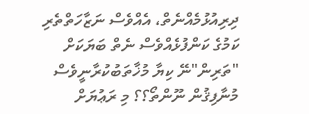ދިރިއުޅުމެއްނެތް، އެއްވެސް ނަޒާހަތްތެރި ކަމުގެ ކަންފުޅެއްވެސް ނެތް ބަޔަކަށް "ތަރިން"ނޭ ކިޔާ މުޚާތަބުކުރާނީވެސް މުނާފިޤުން ނޫންތޯ؟؟ މި ރަޢުޔަށް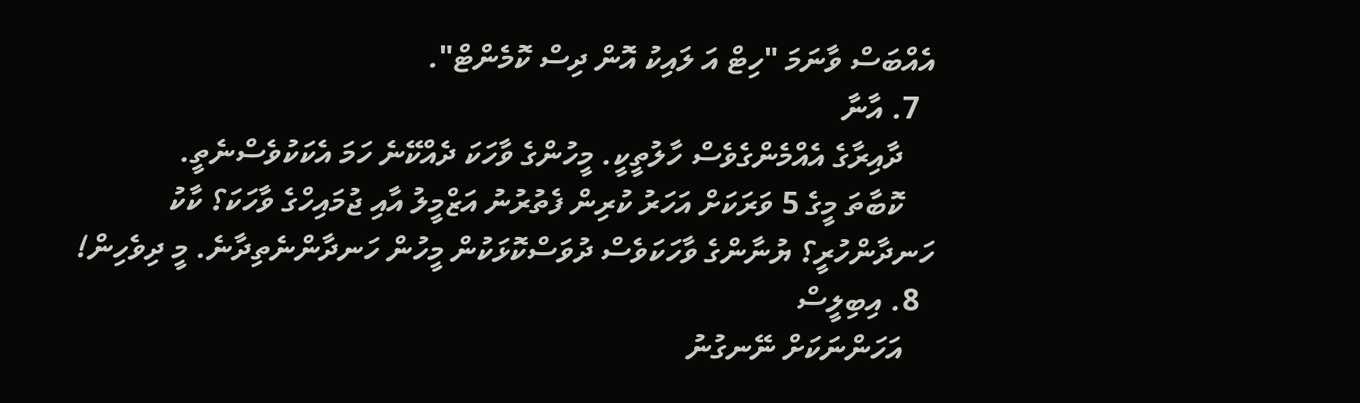އެއްބަސް ވާނަމަ "ހިޓް އަ ލައިކު އޮން ދިސް ކޮމެންޓް".
  7. އާނާ
    ދާއިރާގެ އެއްމެންގެވެސް ހާލުތީކީ. މީހުންގެ ވާހަކަ ދެއްކޭނެ ހަމަ އެކަކުވެސްނެތީ.
    ކޮބާތަ މީގެ 5 ވަރަކަށް އަހަރު ކުރިން ފެތުރުނު އަޒްމީލު އާއި ޖުމައިހްގެ ވާހަކަ؟ ކާކު ހަނދާންހުރީ؟ ޔުނާންގެ ވާހަކަވެސް ދުވަސްކޮޅަކުން މީހުން ހަނދާންނެތިދާނެ. މީ ދިވެހިން!
  8. އިބިލީސް
    އަހަންނަކަށް ނޭނގުނު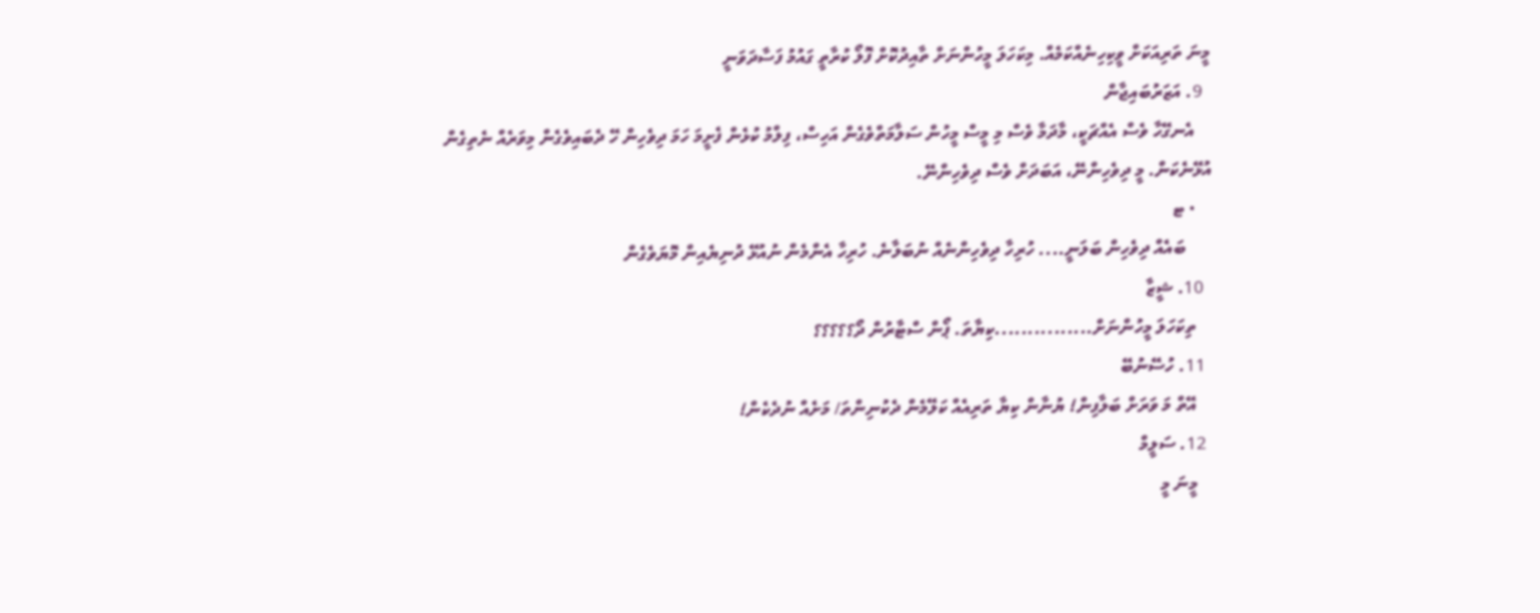މީނަ ތަރިއަކަށް ވީކިހިނެއްކަމެއް. މިކަހަލަ މީހުންނަށް ތާއިދުކޮށް ފޮލޯ ކުރާތީ ގައުމު ފަސާދަވަނީ
  9. އަޒަރުބައިޖާން
    އެނގޭހާ ވެސް އެއްޗަކީ، މާދަމާ ވެސް މި މީސް މީހުން ސަލާމަތްވެގެން އަހިސް، ފިލްމު ކުޅެން ފެށީމަ ހަމަ ދިވެހިން ހޭ ދެބައިވެގެން މިވަރެއް ނެތިގެން އުޅޭނެކަން. މީ ދިވެހިންނޭ، އަބަދަށް ވެސް ދިވެހިންނޭ.
    • ޓ
      ބައެއް ދިވެހިން ބަލަނީ.... ހުރިހާ ދިވެހިންނެއް ނުބަލާނެ. ހުރިހާ އެންމެން ނުއުޅޭ ދުނިޔެއިން މޮޔަވެގެން
  10. ޝީޒާ
    ތިކަހަލަ މީހުންނަށް...............ކިޔާތަ. ޕޯން ސްޓާރުން ދޯ؟؟؟؟؟
  11. ހުސޭނުބޭ
    އޭތް މަ ވަރަށް ބަލާފިން! ޔުނާން ކިޔާ ތަރިއެއް ކަލޭމެން ދެކުނިންތަ/ މަށެއް ނުދެކެން!
  12. ސަލީމް
    މީނަ މީ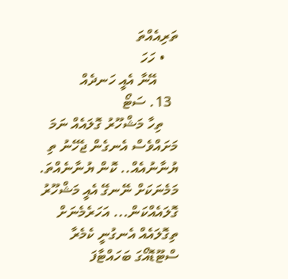ތަރިއެއްތަ
    • ހަހަ
      އޭނާ އެއީ ހަނދެއް
  13. ސަޓޯ
    ތިހާ މަޝްހޫރު ގޮލައެއް ނަމަ މަށައްވެސް އެނގެން ޖެހޭނު ތި ޔުނާނުއެއް.. ކޮން ޔުނާނެއްތަ. މަމެނަކަށް ނޭނގޭ އެއީ މަޝްހޫރު ގޮލައެއްކަން... އަހަރެމެނަށް ތިގޮލައެއް އެނގުނީ ކެމެރާ ސްޓޫޑޮއޯގަ ބަހައްޓާފަ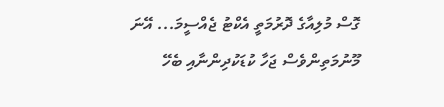ގޮސް މުލިއާގެ ދޮރުމަތީ އެކްޓު ޖެއްސީމަ... އޭނަ މޫނުމަތިންވެސް ޖަހާ ކުޑަކުދިންނާއި ބެހޭ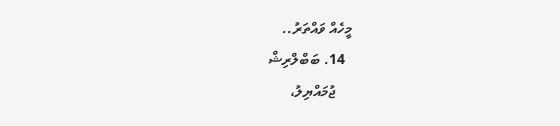މީހެއް ވައްތަރު..
  14. ބަބްލްރިޝް
    ޖުމައްޔިލު،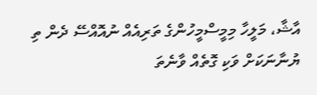އާޝާ، މަލީހާ މިމީސްމީހުންގެ ތަރިއެއް ނުއޮއްސޭ ދެން ތި ޔުނާނަކަށް ވަކި ގޮތެއް ވާނެތަ